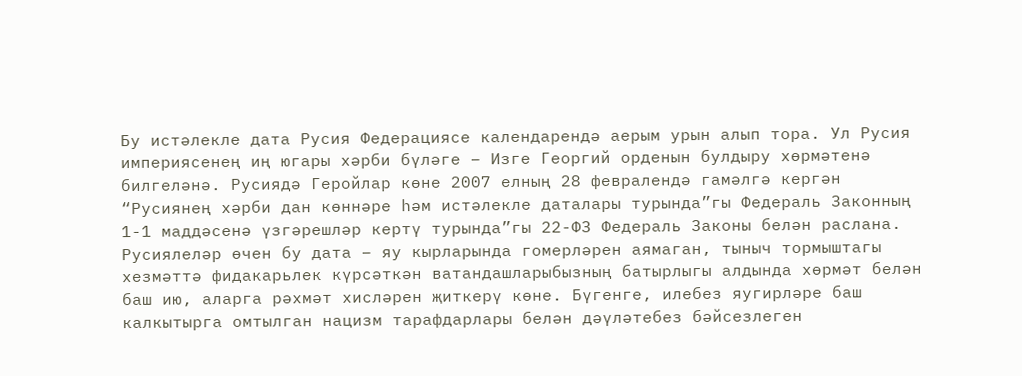Бу истәлекле дата Русия Федерациясе календарендә аерым урын алып тора. Ул Русия империясенең иң югары хәрби бүләге – Изге Георгий орденын булдыру хөрмәтенә билгеләнә. Русиядә Геройлар көне 2007 елның 28 февралендә гамәлгә кергән “Русиянең хәрби дан көннәре һәм истәлекле даталары турында”гы Федераль Законның 1-1 маддәсенә үзгәрешләр кертү турында”гы 22-ФЗ Федераль Законы белән раслана. Русиялеләр өчен бу дата – яу кырларында гомерләрен аямаган, тыныч тормыштагы хезмәттә фидакарьлек күрсәткән ватандашларыбызның батырлыгы алдында хөрмәт белән баш ию, аларга рәхмәт хисләрен җиткерү көне. Бүгенге, илебез яугирләре баш калкытырга омтылган нацизм тарафдарлары белән дәүләтебез бәйсезлеген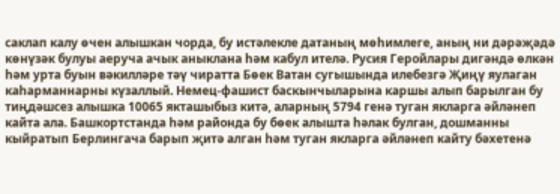саклап калу өчен алышкан чорда, бу истәлекле датаның мөһимлеге, аның ни дәрәҗәдә көнүзәк булуы аеруча ачык аныклана һәм кабул ителә. Русия Геройлары дигәндә өлкән һәм урта буын вәкилләре тәү чиратта Бөек Ватан сугышында илебезгә Җиңү яулаган каһарманнарны күзаллый. Немец-фашист баскынчыларына каршы алып барылган бу тиңдәшсез алышка 10065 якташыбыз китә, аларның 5794 генә туган якларга әйләнеп кайта ала. Башкортстанда һәм районда бу бөек алышта һәлак булган, дошманны кыйратып Берлингача барып җитә алган һәм туган якларга әйләнеп кайту бәхетенә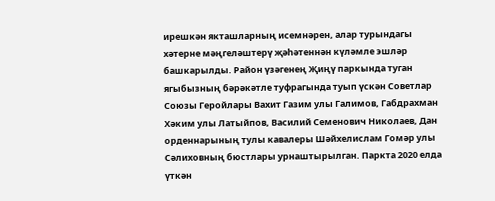ирешкән якташларның исемнәрен, алар турындагы хәтерне мәңгеләштерү җәһәтеннән күләмле эшләр башкарылды. Район үзәгенең Җиңү паркында туган ягыбызның бәрәкәтле туфрагында туып үскән Советлар Союзы Геройлары Вахит Газим улы Галимов, Габдрахман Хәким улы Латыйпов, Василий Семенович Николаев, Дан орденнарының тулы кавалеры Шәйхелислам Гомәр улы Сәлиховның бюстлары урнаштырылган. Паркта 2020 елда үткән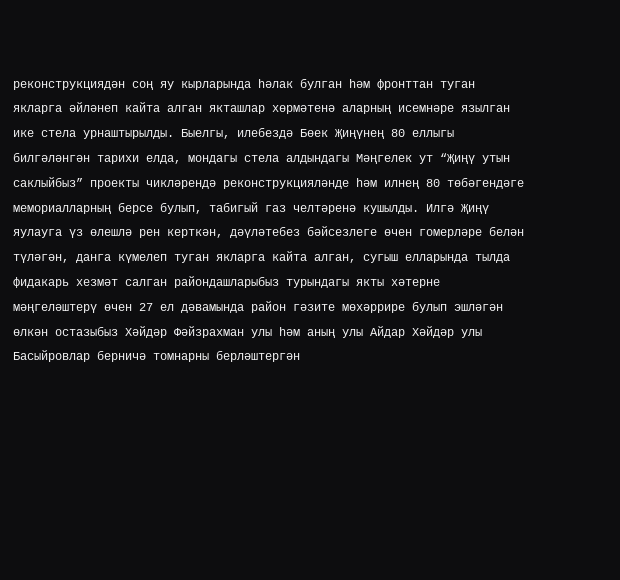реконструкциядән соң яу кырларында һәлак булган һәм фронттан туган якларга әйләнеп кайта алган якташлар хөрмәтенә аларның исемнәре язылган ике стела урнаштырылды. Быелгы, илебездә Бөек Җиңүнең 80 еллыгы билгәләнгән тарихи елда, мондагы стела алдындагы Мәңгелек ут “Җиңү утын саклыйбыз” проекты чикләрендә реконструкцияләнде һәм илнең 80 төбәгендәге мемориалларның берсе булып, табигый газ челтәренә кушылды. Илгә Җиңү яулауга үз өлешлә рен керткән, дәүләтебез бәйсезлеге өчен гомерләре белән түләгән, данга күмелеп туган якларга кайта алган, сугыш елларында тылда фидакарь хезмәт салган райондашларыбыз турындагы якты хәтерне мәңгеләштерү өчен 27 ел дәвамында район гәзите мөхәррире булып эшләгән өлкән остазыбыз Хәйдәр Фәйзрахман улы һәм аның улы Айдар Хәйдәр улы Басыйровлар берничә томнарны берләштергән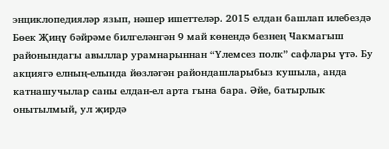энциклопедияләр язып, нәшер ишеттеләр. 2015 елдан башлап илебездә Бөек Җиңү бәйрәме билгеләнгән 9 май көнендә безнең Чакмагыш районындагы авыллар урамнарыннан “Үлемсез полк” сафлары үтә. Бу акциягә елның-елында йөзләгән райондашларыбыз кушыла, анда катнашучылар саны елдан-ел арта гына бара. Әйе, батырлык онытылмый, ул җирдә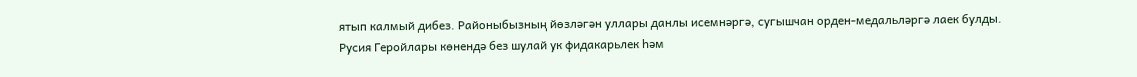ятып калмый дибез. Районыбызның йөзләгән уллары данлы исемнәргә, сугышчан орден-медальләргә лаек булды.
Русия Геройлары көнендә без шулай ук фидакарьлек һәм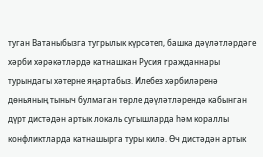туган Ватаныбызга тугрылык күрсәтеп, башка дәүләтләрдәге хәрби хәрәкәтләрдә катнашкан Русия гражданнары турындагы хәтерне яңартабыз. Илебез хәрбиләренә дөньяның тыныч булмаган төрле дәүләтләрендә кабынган дүрт дистәдән артык локаль сугышларда һәм кораллы конфликтларда катнашырга туры килә. Өч дистәдән артык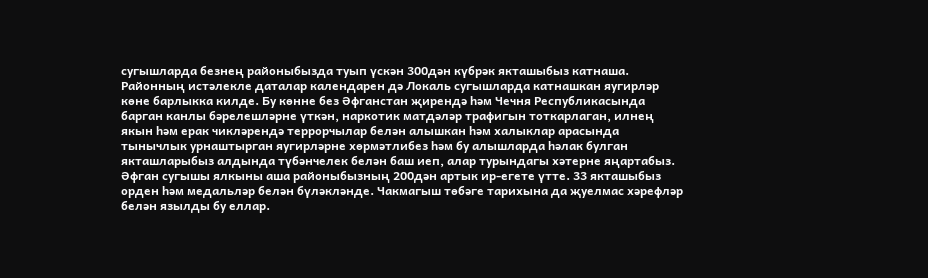сугышларда безнең районыбызда туып үскән 300дән күбрәк якташыбыз катнаша. Районның истәлекле даталар календарен дә Локаль сугышларда катнашкан яугирләр көне барлыкка килде. Бу көнне без Әфганстан җирендә һәм Чечня Республикасында барган канлы бәрелешләрне үткән, наркотик матдәләр трафигын тоткарлаган, илнең якын һәм ерак чикләрендә террорчылар белән алышкан һәм халыклар арасында тынычлык урнаштырган яугирләрне хөрмәтлибез һәм бу алышларда һәлак булган якташларыбыз алдында түбәнчелек белән баш иеп, алар турындагы хәтерне яңартабыз. Әфган сугышы ялкыны аша районыбызның 200дән артык ир-егете үтте. 33 якташыбыз орден һәм медальләр белән бүләкләнде. Чакмагыш төбәге тарихына да җуелмас хәрефләр белән язылды бу еллар.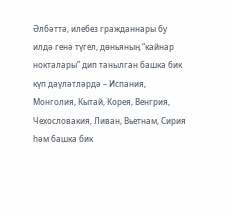Әлбәттә, илебез гражданнары бу илдә генә түгел, дөньяның “кайнар нокталары” дип танылган башка бик күп дәүләтләрдә – Испания, Монголия, Кытай, Корея, Венгрия, Чехословакия, Ливан, Вьетнам, Сирия һәм башка бик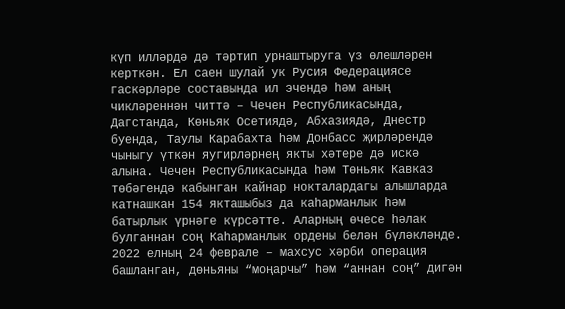күп илләрдә дә тәртип урнаштыруга үз өлешләрен керткән. Ел саен шулай ук Русия Федерациясе гаскәрләре составында ил эчендә һәм аның чикләреннән читтә – Чечен Республикасында, Дагстанда, Көньяк Осетиядә, Абхазиядә, Днестр буенда, Таулы Карабахта һәм Донбасс җирләрендә чыныгу үткән яугирләрнең якты хәтере дә искә алына. Чечен Республикасында һәм Төньяк Кавказ төбәгендә кабынган кайнар нокталардагы алышларда катнашкан 154 якташыбыз да каһарманлык һәм батырлык үрнәге күрсәтте. Аларның өчесе һәлак булганнан соң Каһарманлык ордены белән бүләкләнде.
2022 елның 24 феврале – махсус хәрби операция башланган, дөньяны “моңарчы” һәм “аннан соң” дигән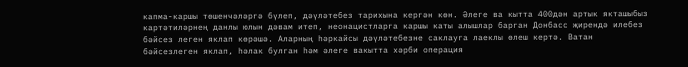капма-каршы төшенчәләргә бүлеп, дәүләтебез тарихына кергән көн. Әлеге ва кытта 400дән артык якташыбыз картәтиләрнең данлы юлын дәвам итеп, неонацистларга каршы каты алышлар барган Донбасс җирендә илебез бәйсез леген яклап көрәшә. Аларның һәркайсы дәүләтебезне саклауга лаеклы өлеш кертә. Ватан бәйсезлеген яклап, һәлак булган һәм әлеге вакытта хәрби операция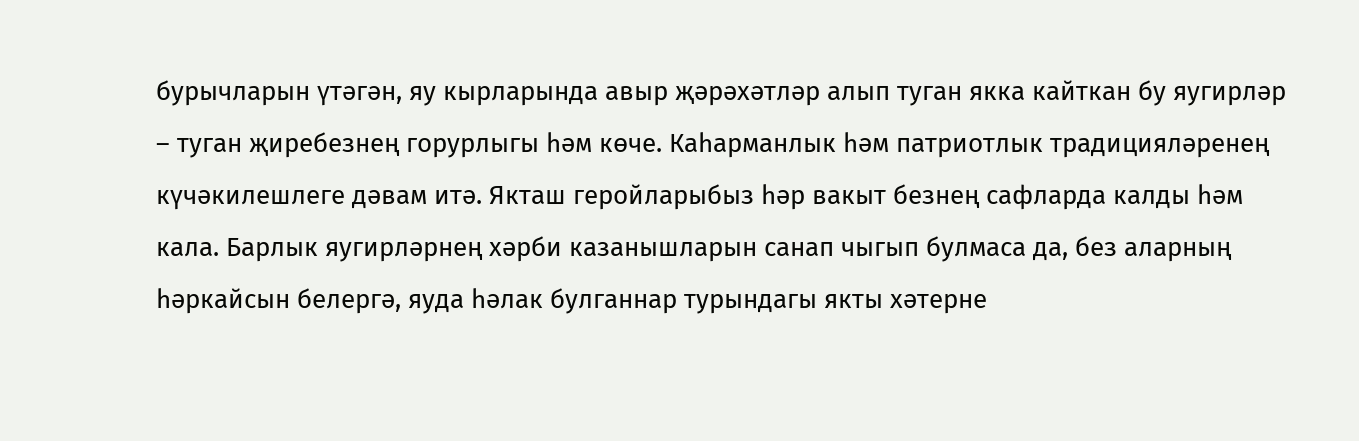бурычларын үтәгән, яу кырларында авыр җәрәхәтләр алып туган якка кайткан бу яугирләр – туган җиребезнең горурлыгы һәм көче. Каһарманлык һәм патриотлык традицияләренең күчәкилешлеге дәвам итә. Якташ геройларыбыз һәр вакыт безнең сафларда калды һәм кала. Барлык яугирләрнең хәрби казанышларын санап чыгып булмаса да, без аларның һәркайсын белергә, яуда һәлак булганнар турындагы якты хәтерне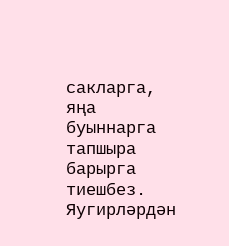сакларга, яңа буыннарга тапшыра барырга тиешбез. Яугирләрдән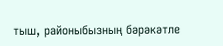тыш, районыбызның бәрәкәтле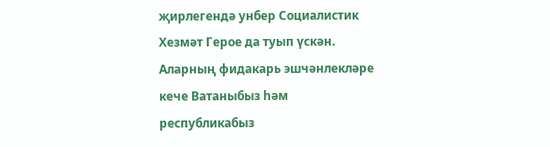җирлегендә унбер Социалистик Хезмәт Герое да туып үскән. Аларның фидакарь эшчәнлекләре кече Ватаныбыз һәм республикабыз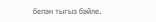белән тыгыз бәйле.